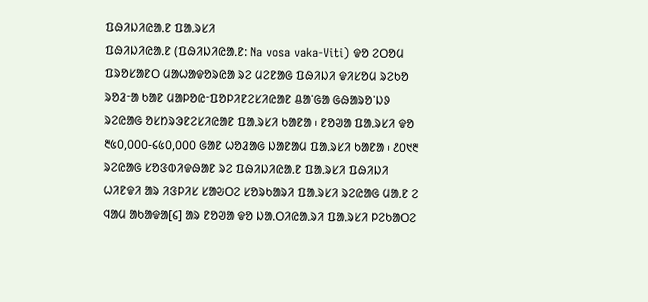ᱯᱷᱤᱡᱤᱭᱟᱹᱱ ᱯᱟᱹᱨᱥᱤ
ᱯᱷᱤᱡᱤᱭᱟᱹᱱ (ᱯᱷᱤᱡᱤᱭᱟᱹᱱ: Na vosa vaka-Viti) ᱫᱚ ᱮᱛᱚᱢ ᱯᱨᱚᱥᱟᱱᱛ ᱢᱟᱦᱟᱫᱚᱨᱭᱟ ᱨᱮ ᱢᱮᱱᱟᱜ ᱯᱷᱤᱡᱤ ᱫᱤᱥᱚᱢ ᱨᱮᱠᱚ ᱨᱚᱲᱼᱟ ᱠᱟᱱ ᱢᱟᱞᱚᱭᱼᱯᱚᱞᱤᱱᱮᱥᱤᱭᱟᱱ ᱪᱟᱸᱜᱟ ᱜᱷᱟᱨᱚᱸᱡᱽ ᱨᱮᱭᱟᱜ ᱚᱥᱴᱨᱳᱱᱮᱥᱤᱭᱟᱱ ᱯᱟᱹᱨᱥᱤ ᱠᱟᱱᱟ ᱾ ᱱᱚᱣᱟ ᱯᱟᱹᱨᱥᱤ ᱫᱚ ᱓᱕᱐,᱐᱐᱐-᱔᱕᱐,᱐᱐᱐ ᱜᱟᱱ ᱦᱚᱲᱟᱜ ᱡᱟᱱᱟᱢ ᱯᱟᱹᱨᱥᱤ ᱠᱟᱱᱟ ᱾ ᱒᱐᱑᱓ ᱨᱮᱭᱟᱜ ᱥᱚᱝᱵᱤᱫᱷᱟᱱ ᱨᱮ ᱯᱷᱤᱡᱤᱭᱟᱹᱱ ᱯᱟᱹᱨᱥᱤ ᱯᱷᱤᱡᱤ ᱦᱤᱱᱫᱤ ᱟᱨ ᱤᱝᱞᱤᱥ ᱥᱟᱶᱛᱮ ᱥᱚᱨᱠᱟᱨᱤ ᱯᱟᱹᱨᱥᱤ ᱨᱮᱭᱟᱜ ᱢᱟᱹᱱ ᱮ ᱧᱟᱢ ᱟᱠᱟᱫᱟ[᱔] ᱟᱨ ᱱᱚᱣᱟ ᱫᱚ ᱡᱟᱹᱛᱤᱭᱟᱹᱨᱤ ᱯᱟᱹᱨᱥᱤ ᱞᱮᱠᱟᱛᱮ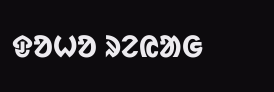ᱫᱚᱦᱚ ᱨᱮᱭᱟᱜ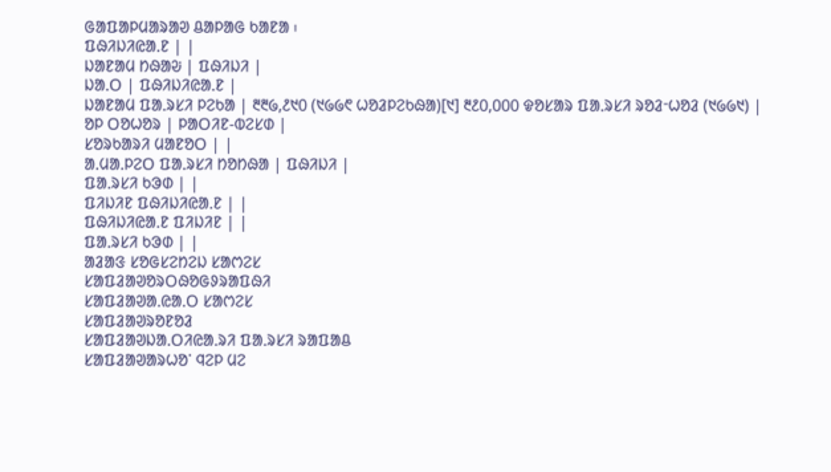ᱜᱟᱯᱟᱞᱢᱟᱨᱟᱣ ᱪᱟᱞᱟᱜ ᱠᱟᱱᱟ ᱾
ᱯᱷᱤᱡᱤᱭᱟᱹᱱ | |
ᱡᱟᱱᱟᱢ ᱴᱷᱟᱶ | ᱯᱷᱤᱡᱤ |
ᱡᱟᱹᱛ | ᱯᱷᱤᱡᱤᱭᱟᱹᱱ |
ᱡᱟᱱᱟᱢ ᱯᱟᱹᱨᱥᱤ ᱞᱮᱠᱟ | ᱓᱓᱙,᱒᱑᱐ (᱑᱙᱙᱖ ᱦᱚᱲᱞᱮᱠᱷᱟ)[᱑] ᱓᱒᱐,᱐᱐᱐ ᱫᱚᱥᱟᱨ ᱯᱟᱹᱨᱥᱤ ᱨᱚᱲᱼᱦᱚᱲ (᱑᱙᱙᱑) |
ᱚᱞ ᱛᱚᱦᱚᱨ | ᱞᱟᱛᱤᱱ-ᱵᱮᱥᱰ |
ᱥᱚᱨᱠᱟᱨᱤ ᱢᱟᱱᱚᱛ | |
ᱟᱹᱢᱟᱹᱞᱮᱛ ᱯᱟᱹᱨᱥᱤ ᱴᱚᱴᱷᱟ | ᱯᱷᱤᱡᱤ |
ᱯᱟᱹᱨᱥᱤ ᱠᱳᱰ | |
ᱯᱤᱡᱤᱱ ᱯᱷᱤᱡᱤᱭᱟᱹᱱ | |
ᱯᱷᱤᱡᱤᱭᱟᱹᱱ ᱯᱤᱡᱤᱱ | |
ᱯᱟᱹᱨᱥᱤ ᱠᱳᱰ | |
ᱟᱲᱟᱝ ᱥᱚᱜᱥᱮᱴᱮᱡ ᱥᱟᱬᱮᱥ
ᱥᱟᱯᱲᱟᱣᱚᱨᱛᱷᱚᱜᱽᱨᱟᱯᱷᱤ
ᱥᱟᱯᱲᱟᱣᱟᱹᱭᱟᱹᱛ ᱥᱟᱬᱮᱥ
ᱥᱟᱯᱲᱟᱣᱨᱚᱱᱚᱲ
ᱥᱟᱯᱲᱟᱣᱡᱟᱹᱛᱤᱭᱟᱹᱨᱤ ᱯᱟᱹᱨᱥᱤ ᱨᱟᱯᱟᱪ
ᱥᱟᱯᱲᱟᱣᱟᱨᱦᱚᱸ ᱧᱮᱞ ᱢᱮ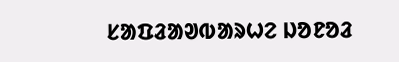ᱥᱟᱯᱲᱟᱣᱵᱟᱨᱦᱮ ᱡᱚᱱᱚᱲ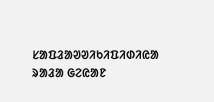ᱥᱟᱯᱲᱟᱣᱣᱤᱠᱤᱯᱤᱰᱤᱭᱟ ᱨᱟᱲᱟ ᱜᱮᱭᱟᱱ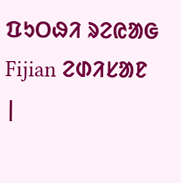ᱯᱩᱛᱷᱤ ᱨᱮᱭᱟᱜ Fijian ᱮᱰᱤᱥᱟᱱ |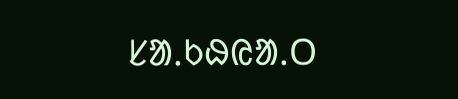ᱥᱟᱹᱠᱷᱭᱟᱹᱛ